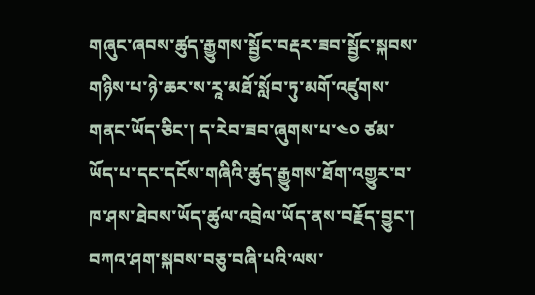གཞུང་ཞབས་ཚུད་རྒྱུགས་སྦྱོང་བརྡར་ཟབ་སྦྱོང་སྐབས་གཉིས་པ་ཉེ་ཆར་ས་རཱ་མཐོ་སློབ་ཏུ་མགོ་འཛུགས་གནང་ཡོད་ཅིང་། ད་རེབ་ཟབ་ཞུགས་པ་༤༠ ཙམ་ཡོད་པ་དང་དངོས་གཞིའི་ཚུད་རྒྱུགས་ཐོག་འགྱུར་བ་ཁ་ཤས་ཐེབས་ཡོད་ཚུལ་འབྲེལ་ཡོད་ནས་བརྗོད་བྱུང་།
བཀའ་ཤག་སྐབས་བཅུ་བཞི་པའི་ལས་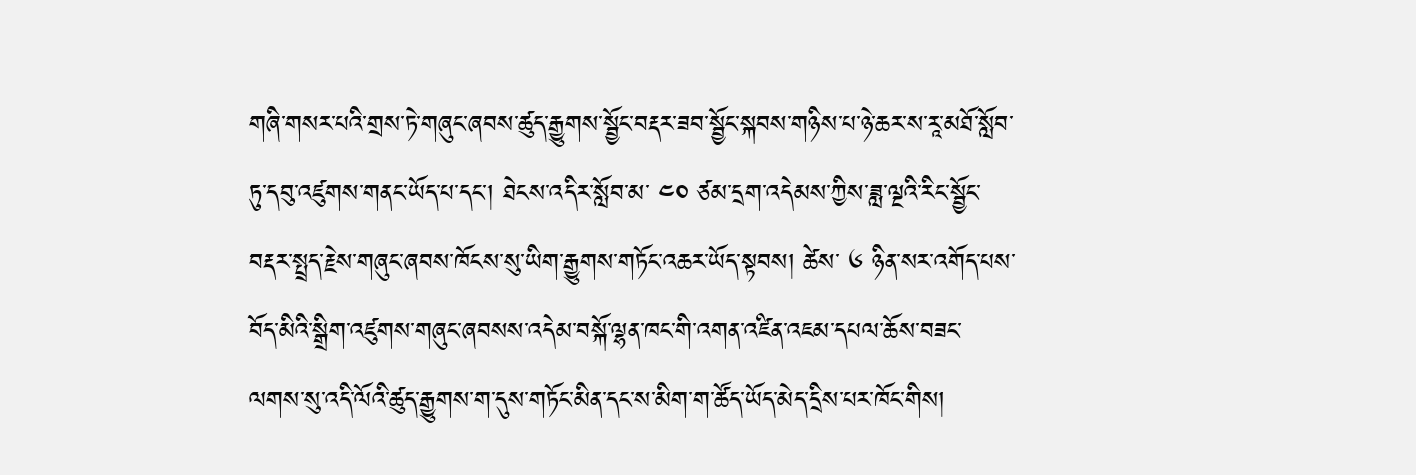གཞི་གསར་པའི་གྲས་ཏེ་གཞུང་ཞབས་ཚུད་རྒྱུགས་སྦྱོང་བརྡར་ཟབ་སྦྱོང་སྐབས་གཉིས་པ་ཉེ་ཆར་ས་རཱ་མཐོ་སློབ་ཏུ་དབུ་འཛུགས་གནང་ཡོད་པ་དང་། ཐེངས་འདིར་སློབ་མ་ ༤༠ ཙམ་དྲག་འདེམས་ཀྱིས་ཟླ་ལྔའི་རིང་སྦྱོང་བརྡར་སྤྲད་རྗེས་གཞུང་ཞབས་ཁོངས་སུ་ཡིག་རྒྱུགས་གཏོང་འཆར་ཡོད་སྟབས། ཚེས་ ༦ ཉིན་སར་འགོད་པས་བོད་མིའི་སྒྲིག་འཛུགས་གཞུང་ཞབསས་འདེམ་བསྐོ་ལྷན་ཁང་གི་འགན་འཛིན་འཇམ་དཔལ་ཆོས་བཟང་ལགས་སུ་འདི་ལོའི་ཚུད་རྒྱུགས་ག་དུས་གཏོང་མིན་དང་ས་མིག་ག་ཚོད་ཡོད་མེད་དྲིས་པར་ཁོང་གིས།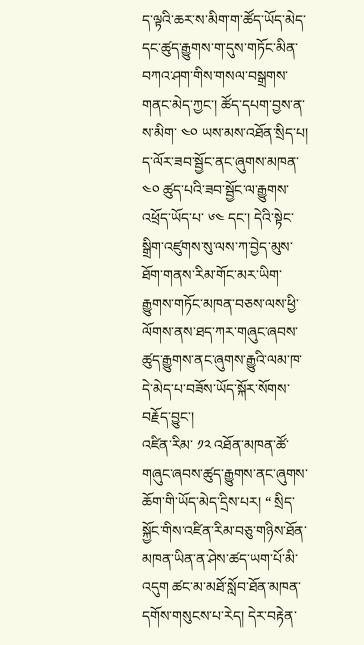ད་ལྟའི་ཆར་ས་མིག་ག་ཚོད་ཡོད་མེད་དང་ཚུད་རྒྱུགས་ག་དུས་གཏོང་མིན་བཀའ་ཤག་གིས་གསལ་བསྒྲགས་གནང་མེད་ཀྱང་། ཚོད་དཔག་བྱས་ན་ས་མིག་ ༤༠ ཡས་མས་འཐོན་སྲིད་པ། ད་ལོར་ཟབ་སྦྱོང་ནང་ཞུགས་མཁན་ ༤༠ ཚུད་པའི་ཟབ་སྦྱོང་ལ་རྒྱུགས་འཕྲོད་ཡོད་པ་ ༦༤ དང་། དེའི་སྟེང་སྒྲིག་འཛུགས་སུ་ལས་ཀ་བྱེད་མུས་ཐོག་གནས་རིམ་གོང་མར་ཡིག་རྒྱུགས་གཏོང་མཁན་བཅས་ལས་ཕྱི་ལོགས་ནས་ཐད་ཀར་གཞུང་ཞབས་ཚུད་རྒྱུགས་ནང་ཞུགས་རྒྱུའི་ལམ་ཁ་དེ་མེད་པ་བཟོས་ཡོད་སྐོར་སོགས་བརྗོད་བྱུང་།
འཛིན་རིམ་ ༡༢ འཐོན་མཁན་ཚོ་གཞུང་ཞབས་ཚུད་རྒྱུགས་ནང་ཞུགས་ཆོག་གི་ཡོད་མེད་དྲིས་པར། “ སྲིད་སྐྱོང་གིས་འཛིན་རིམ་བཅུ་གཉིས་ཐོན་མཁན་ཡིན་ན་ཤེས་ཚད་ཡག་པོ་མི་འདུག ཚང་མ་མཐོ་སློབ་ཐོན་མཁན་དགོས་གསུངས་པ་རེད། དེར་བརྟེན་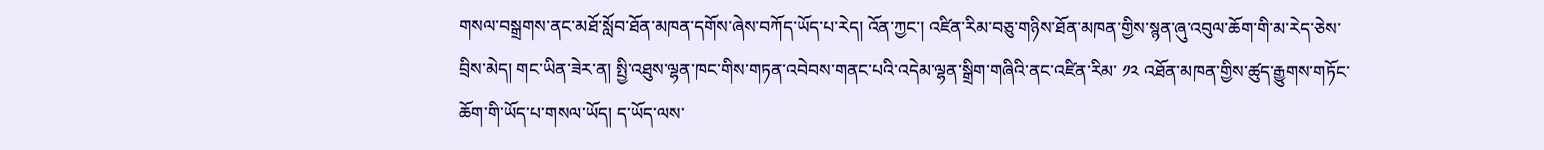གསལ་བསྒྲགས་ནང་མཐོ་སློབ་ཐོན་མཁན་དགོས་ཞེས་བཀོད་ཡོད་པ་རེད། འོན་ཀྱང་། འཛིན་རིམ་བཅུ་གཉིས་ཐོན་མཁན་གྱིས་སྙན་ཞུ་འབུལ་ཆོག་གི་མ་རེད་ཅེས་བྲིས་མེད། གང་ཡིན་ཟེར་ན། སྤྱི་འཐུས་ལྷན་ཁང་གིས་གཏན་འབེབས་གནང་པའི་འདེམ་ལྷན་སྒྲིག་གཞིའི་ནང་འཛིན་རིམ་ ༡༢ འཐོན་མཁན་གྱིས་ཚུད་རྒྱུགས་གཏོང་ཆོག་གི་ཡོད་པ་གསལ་ཡོད། ད་ཡོད་ལས་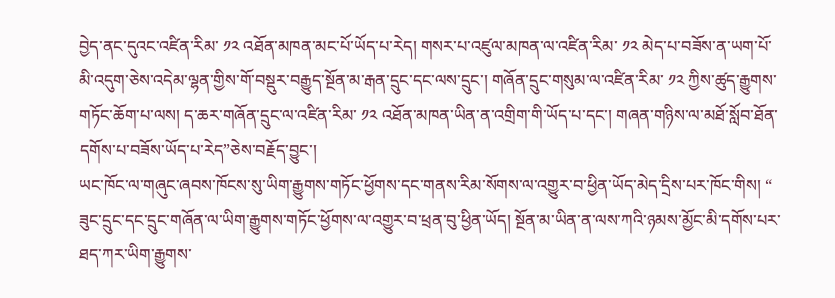བྱེད་ནང་དུའང་འཛིན་རིམ་ ༡༢ འཐོན་མཁན་མང་པོ་ཡོད་པ་རེད། གསར་པ་འཛུལ་མཁན་ལ་འཛིན་རིམ་ ༡༢ མེད་པ་བཟོས་ན་ཡག་པོ་མི་འདུག་ཅེས་འདེམ་ལྷན་གྱིས་གོ་བསྡུར་བརྒྱུད་སྔོན་མ་རྒན་དྲུང་དང་ལས་དྲུང་། གཞོན་དྲུང་གསུམ་ལ་འཛིན་རིམ་ ༡༢ ཀྱིས་ཚུད་རྒྱུགས་གཏོང་ཆོག་པ་ལས། ད་ཆར་གཞོན་དྲུང་ལ་འཛིན་རིམ་ ༡༢ འཐོན་མཁན་ཡིན་ན་འགྲིག་གི་ཡོད་པ་དང་། གཞན་གཉིས་ལ་མཐོ་སློབ་ཐོན་དགོས་པ་བཟོས་ཡོད་པ་རེད”ཅེས་བརྗོད་བྱུང་།
ཡང་ཁོང་ལ་གཞུང་ཞབས་ཁོངས་སུ་ཡིག་རྒྱུགས་གཏོང་ཕྱོགས་དང་གནས་རིམ་སོགས་ལ་འགྱུར་བ་ཕྱིན་ཡོད་མེད་དྲིས་པར་ཁོང་གིས། “ ཟུང་དྲུང་དང་དྲུང་གཞོན་ལ་ཡིག་རྒྱུགས་གཏོང་ཕྱོགས་ལ་འགྱུར་བ་ཕྲན་བུ་ཕྱིན་ཡོད། སྔོན་མ་ཡིན་ན་ལས་ཀའི་ཉམས་མྱོང་མི་དགོས་པར་ཐད་ཀར་ཡིག་རྒྱུགས་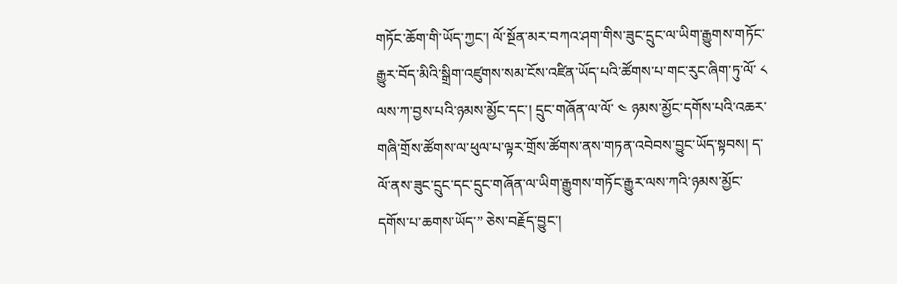གཏོང་ཆོག་གི་ཡོད་ཀྱང་། ལོ་སྔོན་མར་བཀའ་ཤག་གིས་ཟུང་དྲུང་ལ་ཡིག་རྒྱུགས་གཏོང་རྒྱུར་བོད་མིའི་སྒྲིག་འཛུགས་སམ་ངོས་འཛིན་ཡོད་པའི་ཚོགས་པ་གང་རུང་ཞིག་ཏུ་ལོ་ ༨ ལས་ཀ་བྱས་པའི་ཉམས་མྱོང་དང་། དྲུང་གཞོན་ལ་ལོ་ ༤ ཉམས་མྱོང་དགོས་པའི་འཆར་གཞི་གྲོས་ཚོགས་ལ་ཕུལ་པ་ལྟར་གྲོས་ཚོགས་ནས་གཏན་འབེབས་བྱུང་ཡོད་སྟབས། ད་ལོ་ནས་ཟུང་དྲུང་དང་དྲུང་གཞོན་ལ་ཡིག་རྒྱུགས་གཏོང་རྒྱུར་ལས་ཀའི་ཉམས་མྱོང་དགོས་པ་ཆགས་ཡོད་” ཅེས་བརྗོད་བྱུང་།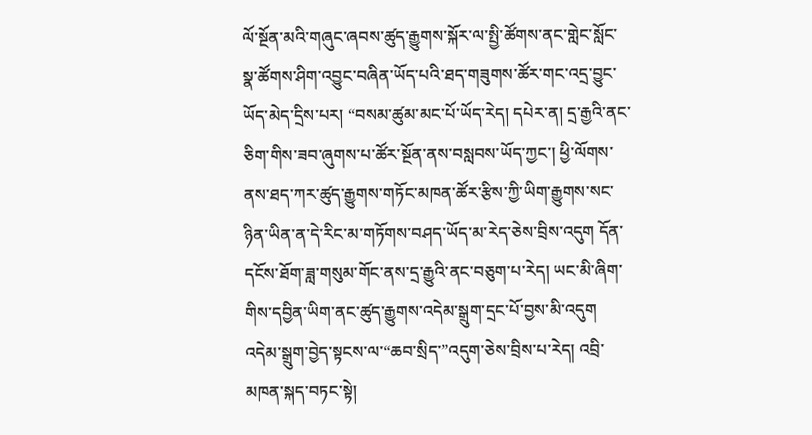ལོ་སྔོན་མའི་གཞུང་ཞབས་ཚུད་རྒྱུགས་སྐོར་ལ་སྤྱི་ཚོགས་ནང་གླེང་སློང་སྣ་ཚོགས་ཤིག་འབྱུང་བཞིན་ཡོད་པའི་ཐད་གཟུགས་ཚོར་གང་འདྲ་བྱུང་ཡོད་མེད་དྲིས་པར། “བསམ་ཚུམ་མང་པོ་ཡོད་རེད། དཔེར་ན། དྲ་རྒྱའི་ནང་ཅིག་གིས་ཟབ་ཞུགས་པ་ཚོར་སྔོན་ནས་བསླབས་ཡོད་ཀྱང་། ཕྱི་ལོགས་ནས་ཐད་ཀར་ཚུད་རྒྱུགས་གཏོང་མཁན་ཚོར་རྩིས་ཀྱི་ཡིག་རྒྱུགས་སང་ཉིན་ཡིན་ན་དེ་རིང་མ་གཏོགས་བཤད་ཡོད་མ་རེད་ཅེས་བྲིས་འདུག དོན་དངོས་ཐོག་ཟླ་གསུམ་གོང་ནས་དྲ་རྒྱུའི་ནང་བཅུག་པ་རེད། ཡང་མི་ཞིག་གིས་དབྱིན་ཡིག་ནང་ཚུད་རྒྱུགས་འདེམ་སྒྲུག་དྲང་པོ་བྱས་མི་འདུག འདེམ་སྒྲུག་བྱེད་སྟངས་ལ་“ཆབ་སྲིད་”འདུག་ཅེས་བྲིས་པ་རེད། འབྲི་མཁན་སྐད་བཏང་སྟེ།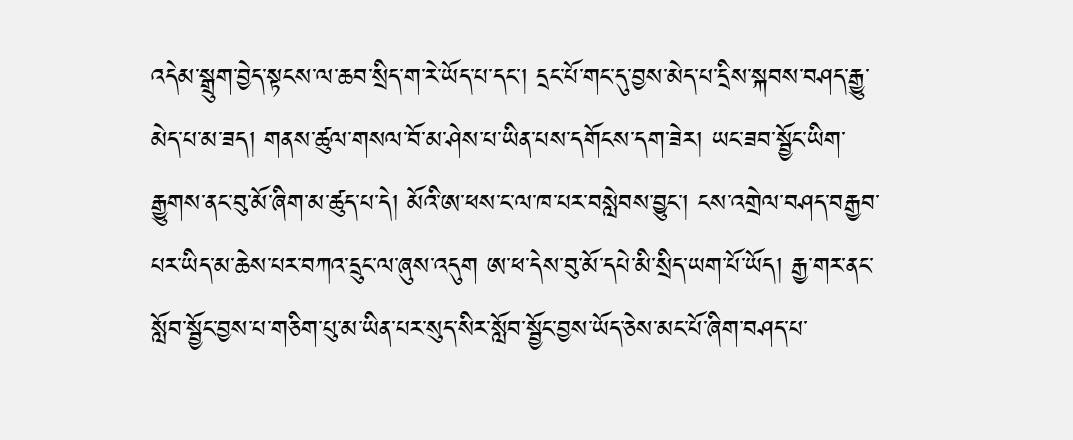འདེམ་སྒྲུག་བྱེད་སྟངས་ལ་ཆབ་སྲིད་ག་རེ་ཡོད་པ་དང་། དྲང་པོ་གང་དུ་བྱས་མེད་པ་དྲིས་སྐབས་བཤད་རྒྱུ་མེད་པ་མ་ཟད། གནས་ཚུལ་གསལ་བོ་མ་ཤེས་པ་ཡིན་པས་དགོངས་དག་ཟེར། ཡང་ཟབ་སྦྱོང་ཡིག་རྒྱུགས་ནང་བུ་མོ་ཞིག་མ་ཚུད་པ་དེ། མོའི་ཨ་ཕས་ང་ལ་ཁ་པར་བསླེབས་བྱུང་། ངས་འགྲེལ་བཤད་བརྒྱབ་པར་ཡིད་མ་ཆེས་པར་བཀའ་དྲུང་ལ་ཞུས་འདུག ཨ་ཕ་དེས་བུ་མོ་དཔེ་མི་སྲིད་ཡག་པོ་ཡོད། རྒྱ་གར་ནང་སློབ་སྦྱོང་བྱས་པ་གཅིག་པུ་མ་ཡིན་པར་སུད་སིར་སློབ་སྦྱོང་བྱས་ཡོད་ཅེས་མང་པོ་ཞིག་བཤད་པ་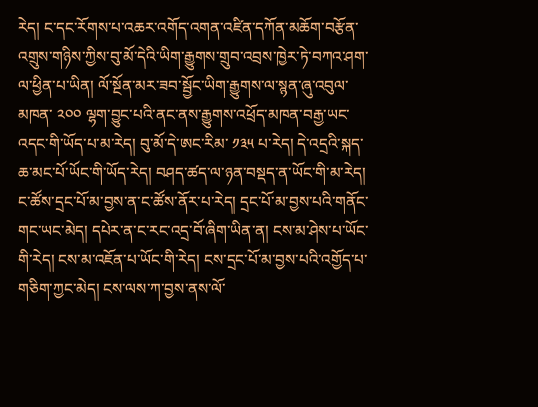རེད། ང་དང་རོགས་པ་འཆར་འགོད་འགན་འཛིན་དཀོན་མཆོག་བརྩོན་འགྲུས་གཉིས་ཀྱིས་བུ་མོ་དེའི་ཡིག་རྒྱུགས་གྲུབ་འབྲས་ཁྱེར་ཏེ་བཀའ་ཤག་ལ་ཕྱིན་པ་ཡིན། ལོ་སྔོན་མར་ཟབ་སྦྱོང་ཡིག་རྒྱུགས་ལ་སྙན་ཞུ་འབུལ་མཁན་ ༢༠༠ ལྷག་བྱུང་པའི་ནང་ནས་རྒྱུགས་འཕྲོད་མཁན་བརྒྱ་ཡང་འདང་གི་ཡོད་པ་མ་རེད། བུ་མོ་དེ་ཨང་རིམ་ ༡༣༥ པ་རེད། དེ་འདྲའི་སྐད་ཆ་མང་པོ་ཡོང་གི་ཡོད་རེད། བཤད་ཚད་ལ་ཉན་བསྡད་ན་ཡོང་གི་མ་རེད། ང་ཚོས་དྲང་པོ་མ་བྱས་ན་ང་ཚོས་ནོར་པ་རེད། དྲང་པོ་མ་བྱས་པའི་གནོང་གང་ཡང་མེད། དཔེར་ན་ང་རང་འདྲ་བོ་ཞིག་ཡིན་ན། ངས་མ་ཤེས་པ་ཡོང་གི་རེད། ངས་མ་འཇོན་པ་ཡོང་གི་རེད། ངས་དྲང་པོ་མ་བྱས་པའི་འགྱོད་པ་གཅིག་ཀྱང་མེད། ངས་ལས་ཀ་བྱས་ནས་ལོ་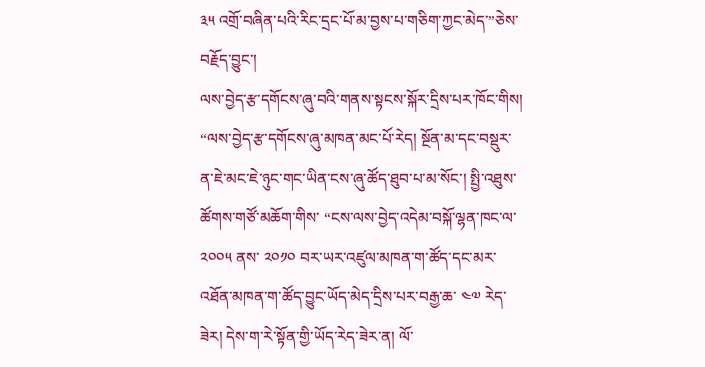༣༥ འགྲོ་བཞིན་པའི་རིང་དྲང་པོ་མ་བྱས་པ་གཅིག་ཀྱང་མེད་”ཅེས་བརྗོད་བྱུང་།
ལས་བྱེད་རྩ་དགོངས་ཞུ་བའི་གནས་སྟངས་སྐོར་དྲིས་པར་ཁོང་གིས། “ལས་བྱེད་རྩ་དགོངས་ཞུ་མཁན་མང་པོ་རེད། སྔོན་མ་དང་བསྡུར་ན་ཇེ་མང་ཇེ་ཉུང་གང་ཡིན་ངས་ཞུ་ཚོད་ཐུབ་པ་མ་སོང་། སྤྱི་འཐུས་ཚོགས་གཙོ་མཆོག་གིས་ “ངས་ལས་བྱེད་འདེམ་བསྐོ་ལྷན་ཁང་ལ་ ༢༠༠༥ ནས་ ༢༠༡༠ བར་ཡར་འཛུལ་མཁན་ག་ཚོད་དང་མར་འཐོན་མཁན་ག་ཚོད་བྱུང་ཡོད་མེད་དྲིས་པར་བརྒྱ་ཆ་ ༤༧ རེད་ཟེར། དེས་ག་རེ་སྟོན་གྱི་ཡོད་རེད་ཟེར་ན། ལོ་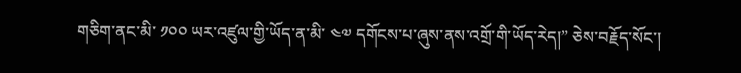གཅིག་ནང་མི་ ༡༠༠ ཡར་འཛུལ་གྱི་ཡོད་ན་མི་ ༤༧ དགོངས་པ་ཞུས་ནས་འགྲོ་གི་ཡོད་རེད།” ཅེས་བརྗོད་སོང་།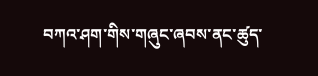བཀའ་ཤག་གིས་གཞུང་ཞབས་ནང་ཚུད་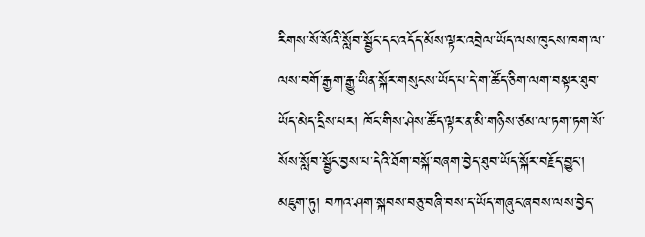རིགས་སོ་སོའི་སློབ་སྦྱོང་དང་འདོད་མོས་ལྟར་འབྲེལ་ཡོད་ལས་ཁུངས་ཁག་ལ་ལས་བགོ་རྒྱག་རྒྱུ་ཡིན་སྐོར་གསུངས་ཡོད་པ་དེ་ག་ཚོད་ཅིག་ལག་བསྟར་ཐུབ་ཡོད་མེད་དྲིས་པར། ཁོང་གིས་ཤེས་ཚོད་ལྟར་ན་མི་གཉིས་ཙམ་ལ་ཏག་ཏག་སོ་སོས་སློབ་སྦྱོང་བྱས་པ་དེའི་ཐོག་བསྐོ་བཞག་བྱེད་ཐུབ་ཡོད་སྐོར་བརྗོད་བྱུང་། མཇུག་ཏུ། བཀའ་ཤག་སྐབས་བཅུ་བཞི་བས་ད་ཡོད་གཞུང་ཞབས་ལས་བྱེད་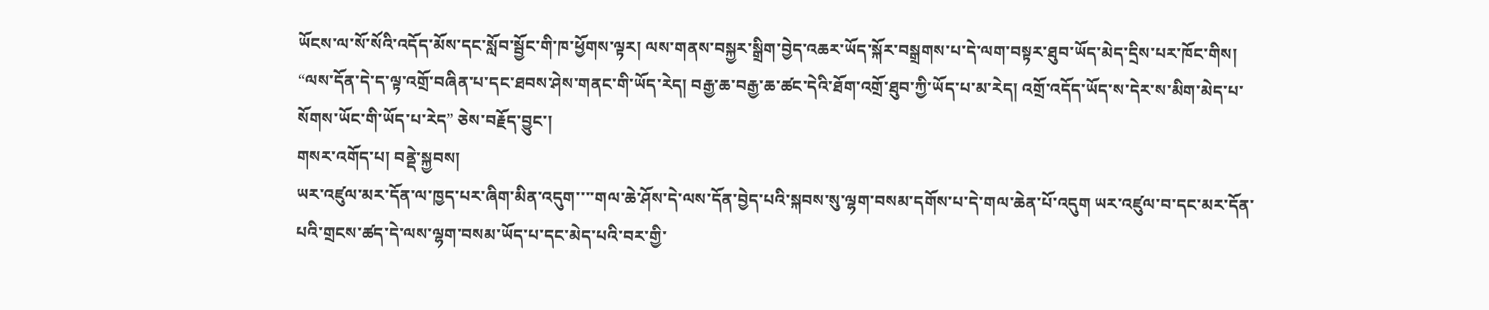ཡོངས་ལ་སོ་སོའི་འདོད་མོས་དང་སློབ་སྦྱོང་གི་ཁ་ཕྱོགས་ལྟར། ལས་གནས་བསྐྱར་སྒྲིག་བྱེད་འཆར་ཡོད་སྐོར་བསྒྲགས་པ་དེ་ལག་བསྟར་ཐུབ་ཡོད་མེད་དྲིས་པར་ཁོང་གིས། “ལས་དོན་དེ་ད་ལྟ་འགྲོ་བཞིན་པ་དང་ཐབས་ཤེས་གནང་གི་ཡོད་རེད། བརྒྱ་ཆ་བརྒྱ་ཆ་ཚང་དེའི་ཐོག་འགྲོ་ཐུབ་ཀྱི་ཡོད་པ་མ་རེད། འགྲོ་འདོད་ཡོད་ས་དེར་ས་མིག་མེད་པ་སོགས་ཡོང་གི་ཡོད་པ་རེད” ཅེས་བརྗོད་བྱུང་།
གསར་འགོད་པ། བནྡེ་སྐྱབས།
ཡར་འཛུལ་མར་དོན་ལ་ཁྱད་པར་ཞིག་མིན་འདུག་་་་གལ་ཆེ་ཤོས་དེ་ལས་དོན་བྱེད་པའི་སྐབས་སུ་ལྷག་བསམ་དགོས་པ་དེ་གལ་ཆེན་པོ་འདུག ཡར་འཛུལ་བ་དང་མར་དོན་པའི་གྲངས་ཚད་དེ་ལས་ལྷག་བསམ་ཡོད་པ་དང་མེད་པའི་བར་གྱི་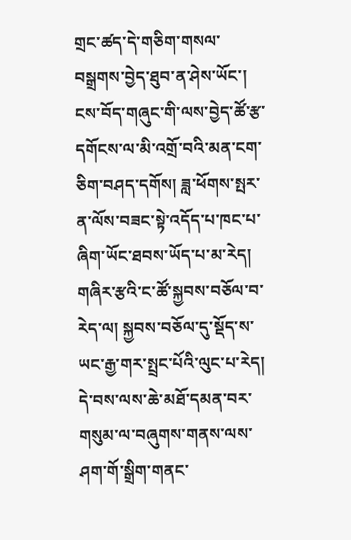གྲང་ཚད་དེ་གཅིག་གསལ་བསྒྲགས་བྱེད་ཐུབ་ན་ཤེས་ཡོང་།
ངས་བོད་གཞུང་གི་ལས་བྱེད་ཚོ་རྩ་དགོངས་ལ་མི་འགྲོ་བའི་མན་ངག་ཅིག་བཤད་དགོས། ཟླ་ཕོགས་སྤར་ན་ལོས་བཟང་སྟེ་འདོད་པ་ཁང་པ་ཞིག་ཡོང་ཐབས་ཡོད་པ་མ་རེད། གཞིར་རྩའི་ང་ཚོ་སྐྱབས་བཅོལ་བ་རེད་ལ། སྐྱབས་བཅོལ་དུ་སྡོད་ས་ཡང་རྒྱ་གར་སྤྲང་པོའི་ལུང་པ་རེད། དེ་བས་ལས་ཆེ་མཐོ་དམན་བར་གསུམ་ལ་བཞུགས་གནས་ལས་ཤག་གོ་སྒྲིག་གནང་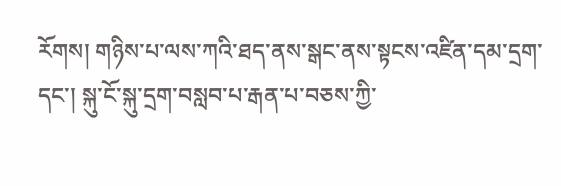རོགས། གཉིས་པ་ལས་ཀའི་ཐད་ནས་སྒང་ནས་སྟངས་འཛིན་དམ་དྲག་དང་། སྐུ་ངོ་སྐུ་དྲག་བསླབ་པ་རྒན་པ་བཅས་ཀྱི་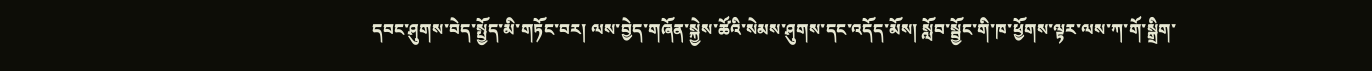དབང་ཤུགས་བེད་སྤྱོད་མི་གཏོང་བར། ལས་བྱེད་གཞོན་སྐྱེས་ཚོའི་སེམས་ཤུགས་དང་འདོད་མོས། སློབ་སྦྱོང་གི་ཁ་ཕྱོགས་ལྟར་ལས་ཀ་གོ་སྒྲིག་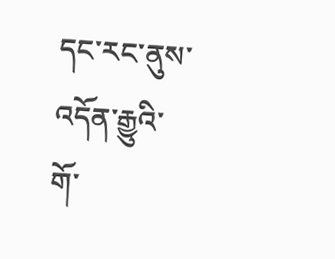དང་རང་ནུས་འདོན་རྒྱུའི་གོ་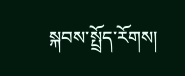སྐབས་སྤྲོད་རོགས།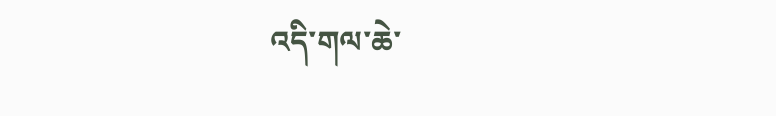འདི་གལ་ཆེ་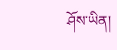ཤོས་ཡིན།